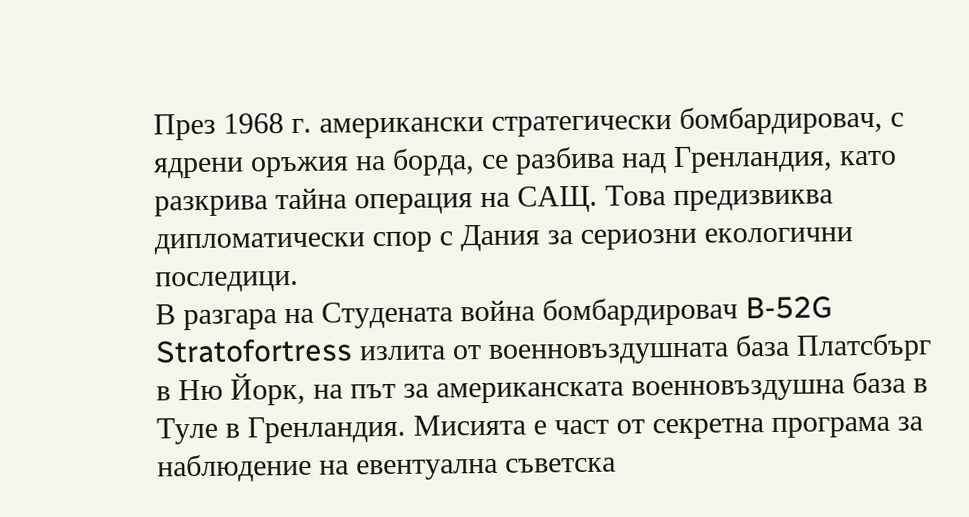През 1968 г. американски стратегически бомбардировач, с ядрени оръжия на борда, се разбива над Гренландия, като разкрива тайна операция на САЩ. Това предизвиква дипломатически спор с Дания за сериозни екологични последици.
В разгара на Студената война бомбардировач B-52G Stratofortress излита от военновъздушната база Платсбърг в Ню Йорк, на път за американската военновъздушна база в Туле в Гренландия. Мисията е част от секретна програма за наблюдение на евентуална съветска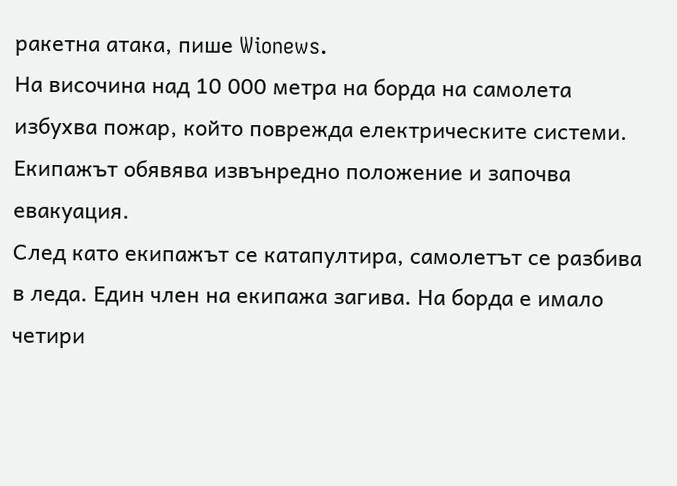ракетна атака, пише Wionews.
На височина над 10 000 метра на борда на самолета избухва пожар, който поврежда електрическите системи. Екипажът обявява извънредно положение и започва евакуация.
След като екипажът се катапултира, самолетът се разбива в леда. Един член на екипажа загива. На борда е имало четири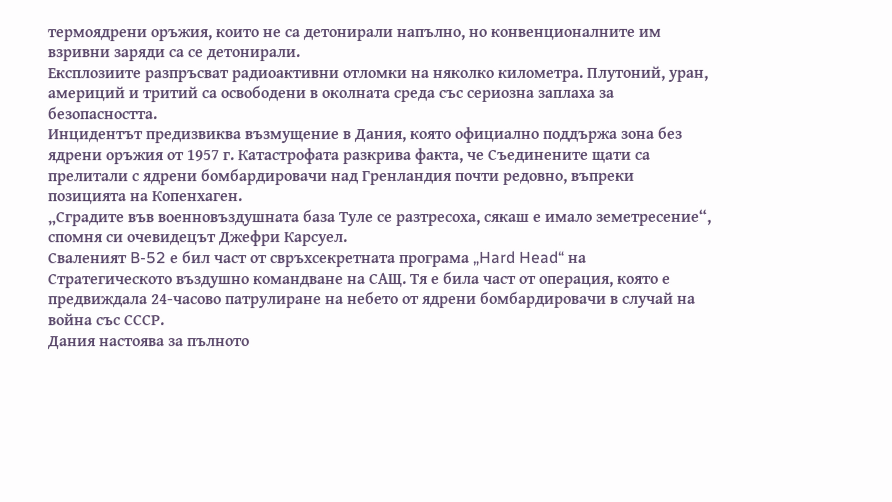термоядрени оръжия, които не са детонирали напълно, но конвенционалните им взривни заряди са се детонирали.
Експлозиите разпръсват радиоактивни отломки на няколко километра. Плутоний, уран, америций и тритий са освободени в околната среда със сериозна заплаха за безопасността.
Инцидентът предизвиква възмущение в Дания, която официално поддържа зона без ядрени оръжия от 1957 г. Катастрофата разкрива факта, че Съединените щати са прелитали с ядрени бомбардировачи над Гренландия почти редовно, въпреки позицията на Копенхаген.
„Сградите във военновъздушната база Туле се разтресоха, сякаш е имало земетресение“, спомня си очевидецът Джефри Карсуел.
Сваленият B-52 е бил част от свръхсекретната програма „Hard Head“ на Стратегическото въздушно командване на САЩ. Тя е била част от операция, която е предвиждала 24-часово патрулиране на небето от ядрени бомбардировачи в случай на война със СССР.
Дания настоява за пълното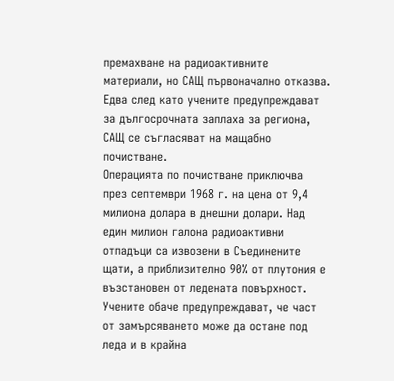премахване на радиоактивните материали, но САЩ първоначално отказва. Едва след като учените предупреждават за дългосрочната заплаха за региона, САЩ се съгласяват на мащабно почистване.
Операцията по почистване приключва през септември 1968 г. на цена от 9,4 милиона долара в днешни долари. Над един милион галона радиоактивни отпадъци са извозени в Съединените щати, а приблизително 90% от плутония е възстановен от ледената повърхност.
Учените обаче предупреждават, че част от замърсяването може да остане под леда и в крайна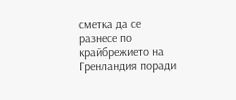сметка да се разнесе по крайбрежието на Гренландия поради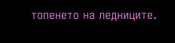топенето на ледниците.